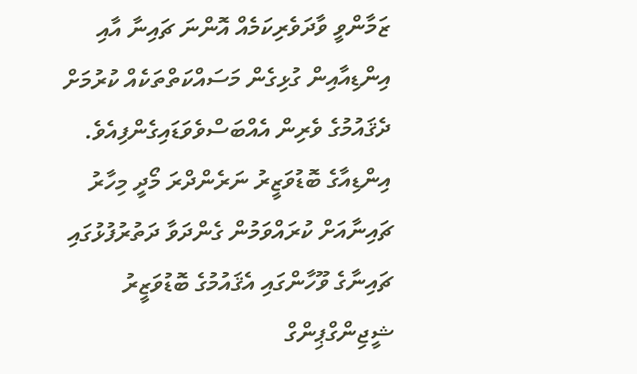ޒަމާންވީ ވާދަވެރިކަމެއް އޮންނަ ޗައިނާ އާއި އިންޑިއާއިން ގުޅިގެން މަސައްކަތްތަކެއް ކުރުމަށް ދެޤައުމުގެ ވެރިން އެއްބަސްވެވަޑައިގެންފިއެވެ.
އިންޑިއާގެ ބޮޑުވަޒީރު ނަރެންދްރަ މޯދީ މިހާރު ޗައިނާއަށް ކުރައްވަމުން ގެންދަވާ ދަތުރުފުޅުގައި ޗައިނާގެ ވޫހާންގައި އެޤައުމުގެ ބޮޑުވަޒީރު ޝީޖިންގްޕިންގް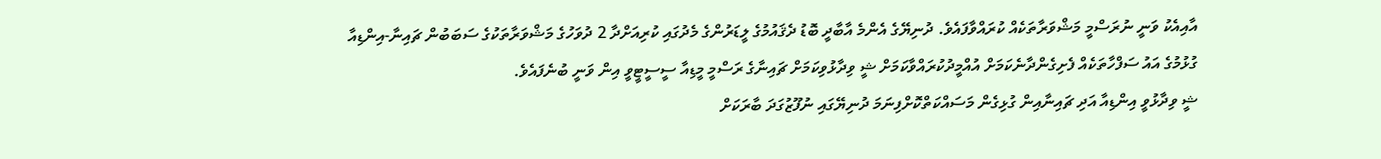އާއިއެކު ވަނީ ނުރަސްމީ މަޝްވަރާތަކެއް ކުރައްވާފައެވެ. ދުނިޔޭގެ އެންމެ އާބާދީ ބޮޑު ދެޤައުމުގެ ލީޑަރުންގެ މެދުގައި ކުރިއަށްދާ 2 ދުވަހުގެ މަޝްވަރާތަކުގެ ސަބަބުން ޗައިނާ-އިންޑިއާ ގުޅުމުގެ އައު ސަފްހާތަކެއް ފެށިގެންދާނެކަމަށް އުއްމީދުކުރައްވާކަމަށް ޝީ ވިދާޅުވިކަމަށް ޗައިނާގެ ރަސްމީ މީޑިއާ ސީސީޓީވީ އިން ވަނީ ބުނެފައެވެ.
ޝީ ވިދާޅުވީ އިންޑިއާ އަދި ޗައިނާއިން ގުޅިގެން މަސައްކަތްކޮށްފިނަމަ ދުނިޔޭގައި ނުފޫޒުގަދަ ބާރަކަށް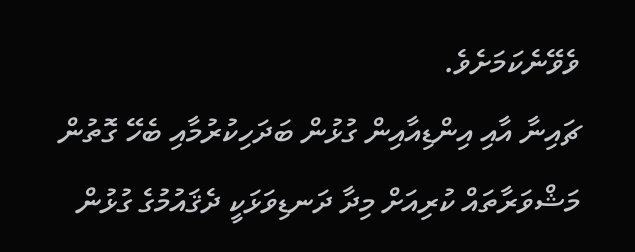ވެވޭނެކަމަށެވެ.
ޗައިނާ އާއި އިންޑިއާއިން ގުޅުން ބަދަހިކުރުމާއި ބެހޭ ގޮތުން މަޝްވަރާތައް ކުރިއަށް މިދާ ދަނޑިވަޅަކީ ދެޤައުމުގެ ގުޅުން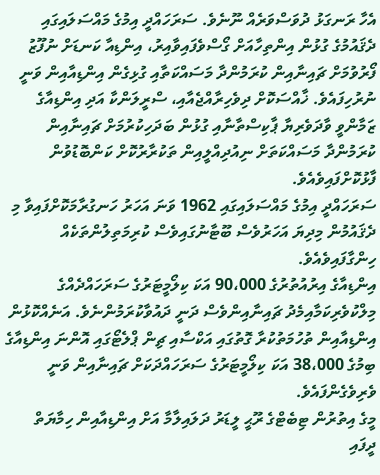އެހާ ރަނގަޅު ދުވަސްވަރެއް ނޫނެވެ. ސަރަހައްދީ އިމުގެ މައްސަލައިގައި ދެޤައުމުގެ ގުޅުން އިންތިހާއަށް ގޯސްވެފައިވާއިރު، އިންޑިއާ ކަނޑަށް ނުފޫޒު ފޯރުވުމަށް ޗައިނާއިން ކުރަމުންދާ މަސައްކަތާއި ގުޅިގެން އިންޑިއާއިން ވަނީ ނުރުހިފައެވެ. ޚާއްސަކޮށް ދިވެހިރާއްޖެއާއި، ސްރީލަންކާ އަދި އިންޑިއާގެ ޒަމާންވީ ވާދަވެރިޔާ ޕާކިސްތާނާއި ގުޅުން ބަދަހިކުރުމަށް ޗައިނާއިން ކުރަމުންދާ މަސައްކަތަށް ނިއުދިއްލީއިން ތަކުރާރުކޮށް ކަންބޮޑުވުން ފާޅުކޮށްފައިވެއެވެ.
ސަރަހައްދީ އިމުގެ މައްސަލައިގައި 1962 ވަނަ އަހަރު ހަނގުރާމަކޮށްފައިވާ މި ދެޤައުމުން މިދިޔަ އަހަރުވެސް ބޫޓާނުގައިވެސް ކުރިމަތިލުންތަކެއް ހިންގާފައިވެއެވެ.
އިންޑިއާގެ އިރުއުތުރުގެ 90،000 އަކަ ކިލޯމީޓަރުގެ ސަރަހައްދެއްގެ މިލްކުވެރިކަމާއިމެދު ޗައިނާއިންވެސް ދަނީ ދައުވާކުރަމުންނެވެ. އަނެއްކޮޅުން އިންޑިއާއިން ތުހުމަތުކުރާ ގޮތުގައި އަކްސާއި ޗިން ޕްލެޓޯގައި އޮންނަ އިންޑިއާގެ ބިމުގެ 38،000 އަކަ ކިލޯމީޓަރުގެ ސަރަހައްދަކަށް ޗައިނާއިން ވަނީ ވެރިވެގެންފައެވެ.
މީގެ އިތުރުން ޓިބެޓްގެ ރޫޙީ ލީޑަރު ދަލައިލާމާ އަށް އިންޑިއާއިން ހިމާޔަތް ދީފައި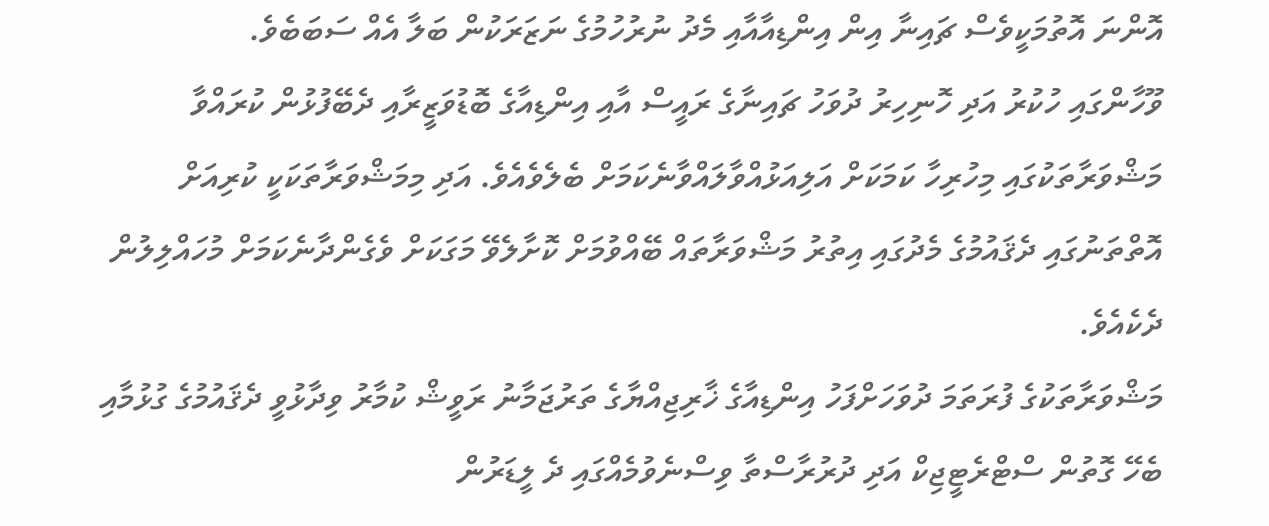އޮންނަ އޮތުމަކީވެސް ޗައިނާ އިން އިންޑިއާއާއި މެދު ނުރުހުމުގެ ނަޒަރަކުން ބަލާ އެއް ސަބަބެވެ.
ވޫހާންގައި ހުކުރު އަދި ހޮނިހިރު ދުވަހު ޗައިނާގެ ރައީސް އާއި އިންޑިއާގެ ބޮޑުވަޒީރާއި ދެބޭފުޅުން ކުރައްވާ މަޝްވަރާތަކުގައި މިހުރިހާ ކަމަކަށް އަލިއަޅުއްވާލައްވާނެކަމަށް ބެލެވެއެވެ. އަދި މިމަޝްވަރާތަކަކީ ކުރިއަށް އޮތްތަނުގައި ދެޤައުމުގެ މެދުގައި އިތުރު މަޝްވަރާތައް ބޭއްވުމަށް ކޮށާލެވޭ މަގަކަށް ވެގެންދާނެކަމަށް މުހައްލިލުން ދެކެއެވެ.
މަޝްވަރާތަކުގެ ފުރަތަމަ ދުވަހަށްފަހު އިންޑިއާގެ ޚާރިޖިއްޔާގެ ތަރުޖަމާނު ރަވީޝް ކުމާރު ވިދާޅުވީ ދެޤައުމުގެ ގުޅުމާއި ބެހޭ ގޮތުން ސްޓްރެޓީޖިކް އަދި ދުރުރާސްތާ ވިސްނެވުމެއްގައި ދެ ލީޑަރުން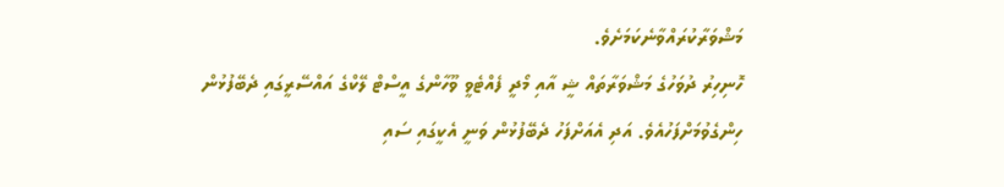މަޝްވަރާކުރައްވާނެކަމަށެވެ.
ހޮނިހިރު ދުވަހުގެ މަޝްވަރާތައް ޝީ އާއި މޯދީ ފެއްޓެވީ ވޫހާންގެ އީސްޓް ލޭކްގެ އައްސޭރީގައި ދެބޭފުޅުން ހިންގެވުމަށްފަހުއެވެ. އަދި އެއަށްފަހު ދެބޭފުޅުން ވަނީ އެކީގައި ސައި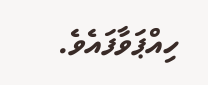ހިއްޕަވާފައެވެ.